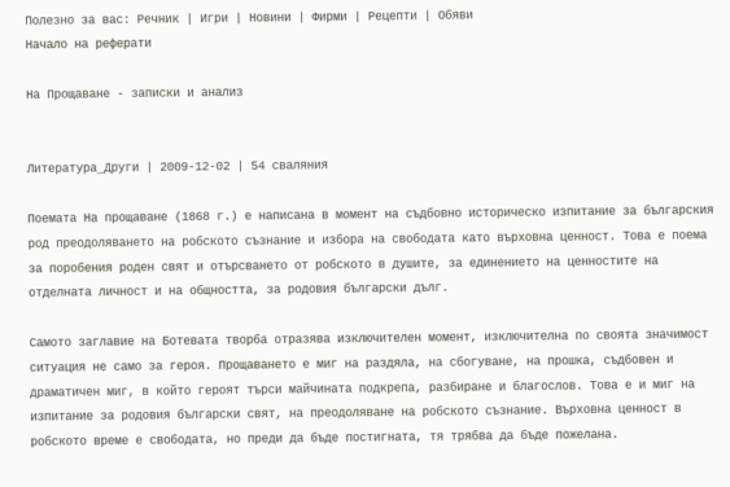Полезно за вас: Речник | Игри | Новини | Фирми | Рецепти | Обяви
Начало на реферати

На Прощаване - записки и анализ


Литература_Други | 2009-12-02 | 54 сваляния

Поемата На прощаване (1868 г.) е написана в момент на съдбовно историческо изпитание за българския род преодоляването на робското съзнание и избора на свободата като върховна ценност. Това е поема за поробения роден свят и отърсването от робското в душите, за единението на ценностите на отделната личност и на общността, за родовия български дълг.

Самото заглавие на Ботевата творба отразява изключителен момент, изключителна по своята значимост ситуация не само за героя. Прощаването е миг на раздяла, на сбогуване, на прошка, съдбовен и драматичен миг, в който героят търси майчината подкрепа, разбиране и благослов. Това е и миг на изпитание за родовия български свят, на преодоляване на робското съзнание. Върховна ценност в робското време е свободата, но преди да бъде постигната, тя трябва да бъде пожелана.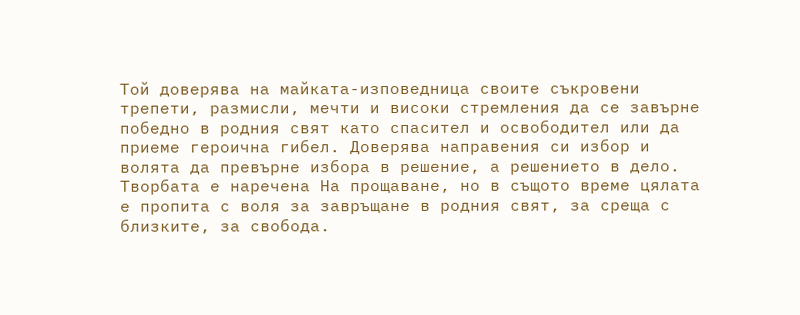Той доверява на майката-изповедница своите съкровени трепети, размисли, мечти и високи стремления да се завърне победно в родния свят като спасител и освободител или да приеме героична гибел. Доверява направения си избор и волята да превърне избора в решение, а решението в дело. Творбата е наречена На прощаване, но в същото време цялата е пропита с воля за завръщане в родния свят, за среща с близките, за свобода.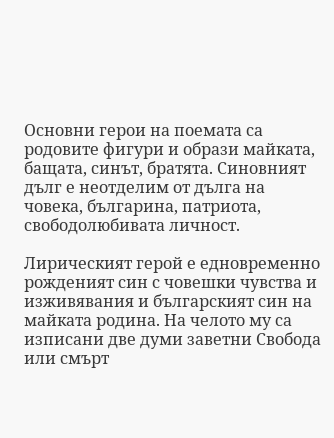Основни герои на поемата са родовите фигури и образи майката, бащата, синът, братята. Синовният дълг е неотделим от дълга на човека, българина, патриота, свободолюбивата личност.

Лирическият герой е едновременно рожденият син с човешки чувства и изживявания и българският син на майката родина. На челото му са изписани две думи заветни Свобода или смърт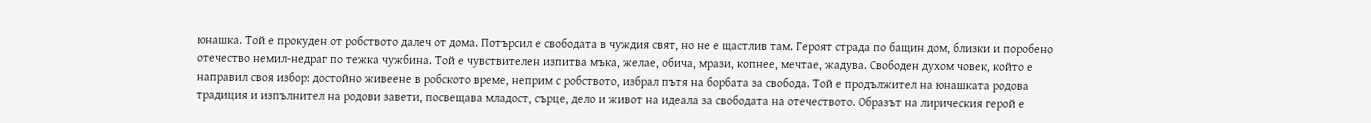юнашка. Той е прокуден от робството далеч от дома. Потърсил е свободата в чуждия свят, но не е щастлив там. Героят страда по бащин дом, близки и поробено отечество немил-недраг по тежка чужбина. Той е чувствителен изпитва мъка, желае, обича, мрази, копнее, мечтае, жадува. Свободен духом човек, който е направил своя избор: достойно живеене в робското време, неприм с робството, избрал пътя на борбата за свобода. Той е продължител на юнашката родова традиция и изпълнител на родови завети, посвещава младост, сърце, дело и живот на идеала за свободата на отечеството. Образът на лирическия герой е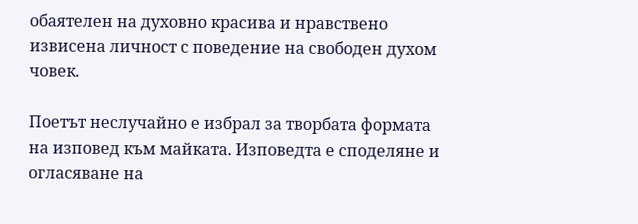обаятелен на духовно красива и нравствено извисена личност с поведение на свободен духом човек.

Поетът неслучайно е избрал за творбата формата на изповед към майката. Изповедта е споделяне и огласяване на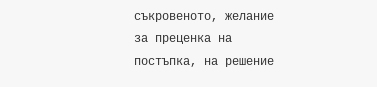съкровеното, желание за преценка на постъпка, на решение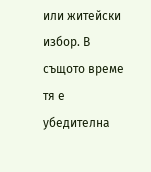или житейски избор. В същото време тя е убедителна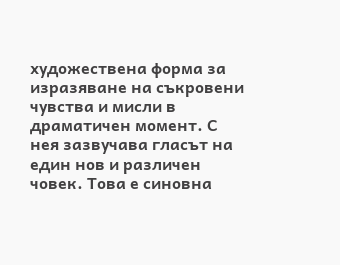художествена форма за изразяване на съкровени чувства и мисли в драматичен момент. С нея зазвучава гласът на един нов и различен човек. Това е синовна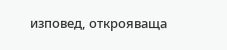изповед, открояваща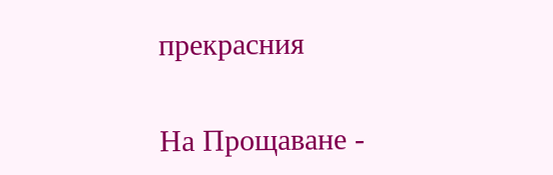прекрасния

На Прощаване -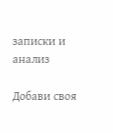записки и анализ

Добави своя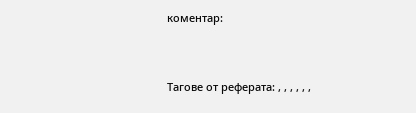коментар:



Тагове от реферата: , , , , , ,